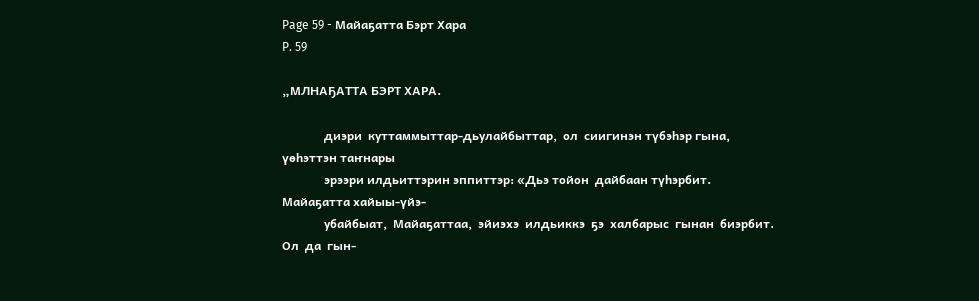Page 59 - Майаҕатта Бэрт Хара
P. 59

„МЛНАҔАТТА БЭРТ ХАРА.

              диэри  куттаммыттар-дьулайбыттар,  ол  сиигинэн түбэһэр гына, үөһэттэн таҥнары
              эрээри илдьиттэрин эппиттэр: «Дьэ тойон  дайбаан түһэрбит. Майаҕатта хайыы-үйэ-
              убайбыат,  Майаҕаттаа,  эйиэхэ  илдьиккэ  ҕэ  халбарыс  гынан  биэрбит.  Ол  да  гын-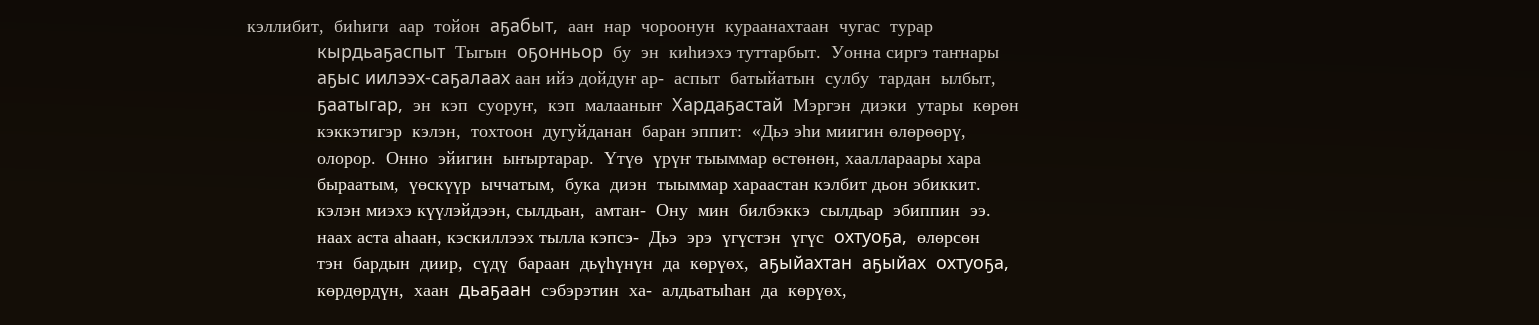кэллибит,  биһиги  аар  тойон  аҕабыт,  аан  нар  чороонун  кураанахтаан  чугас  турар
              кырдьаҕаспыт  Тыгын  оҕонньор  бу  эн  киһиэхэ туттарбыт.  Уонна сиргэ таҥнары
              аҕыс иилээх-саҕалаах аан ийэ дойдуҥ ар-  аспыт  батыйатын  сулбу  тардан  ылбыт,
              ҕаатыгар,  эн  кэп  суоруҥ,  кэп  малааныҥ  Хардаҕастай  Мэргэн  диэки  утары  көрөн
              кэккэтигэр  кэлэн,  тохтоон  дугуйданан  баран эппит:  «Дьэ эһи миигин өлөрөөрү,
              олорор.  Онно  эйигин  ыҥыртарар.  Үтүө  үрүҥ тыыммар өстөнөн, хааллараары хара
              быраатым,  үөскүүр  ыччатым,  бука  диэн  тыыммар хараастан кэлбит дьон эбиккит.
              кэлэн миэхэ күүлэйдээн, сылдьан,  амтан-  Ону  мин  билбэккэ  сылдьар  эбиппин  ээ.
              наах аста аһаан, кэскиллээх тылла кэпсэ-  Дьэ  эрэ  үгүстэн  үгүс  охтуоҕа,  өлөрсөн
              тэн  бардын  диир,  сүдү  бараан  дьүһүнүн  да  көрүөх,  аҕыйахтан  аҕыйах  охтуоҕа,
              көрдөрдүн,  хаан  дьаҕаан  сэбэрэтин  ха-  алдьатыһан  да  көрүөх,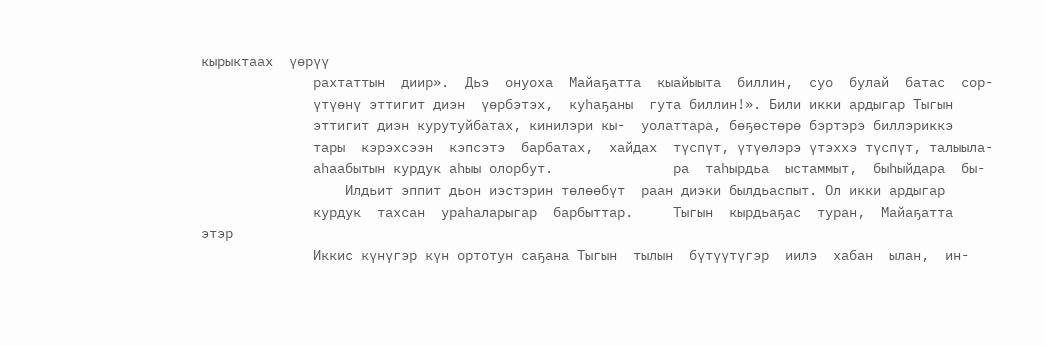кырыктаах  үөрүү
              рахтаттын  диир».  Дьэ  онуоха  Майаҕатта  кыайыыта  биллин,  суо  булай  батас  сор-
              үтүөнү эттигит диэн  үөрбэтэх,  куһаҕаны  гута биллин!». Били икки ардыгар Тыгын
              эттигит диэн курутуйбатах, кинилэри кы-  уолаттара, бөҕөстөрө бэртэрэ биллэриккэ
              тары  кэрэхсээн  кэпсэтэ  барбатах,  хайдах  түспүт, үтүөлэрэ үтэххэ түспүт, талыыла-
              аһаабытын курдук аһыы олорбут.               ра  таһырдьа  ыстаммыт,  быһыйдара  бы-
                  Илдьит эппит дьон иэстэрин төлөөбүт  раан диэки былдьаспыт. Ол икки ардыгар
              курдук  тахсан  ураһаларыгар  барбыттар.     Тыгын  кырдьаҕас  туран,  Майаҕатта  этэр
              Иккис күнүгэр күн ортотун саҕана Тыгын  тылын  бүтүүтүгэр  иилэ  хабан  ылан,  ин-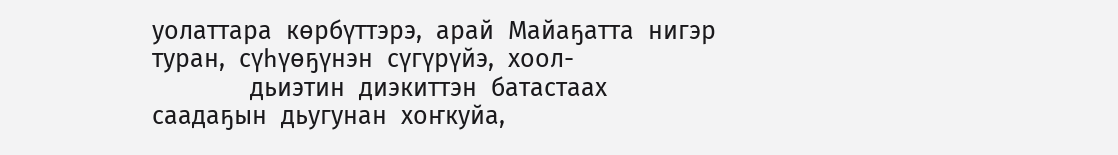уолаттара  көрбүттэрэ,  арай  Майаҕатта  нигэр  туран,  сүһүөҕүнэн  сүгүрүйэ,  хоол-
              дьиэтин  диэкиттэн  батастаах  саадаҕын  дьугунан  хоҥкуйа,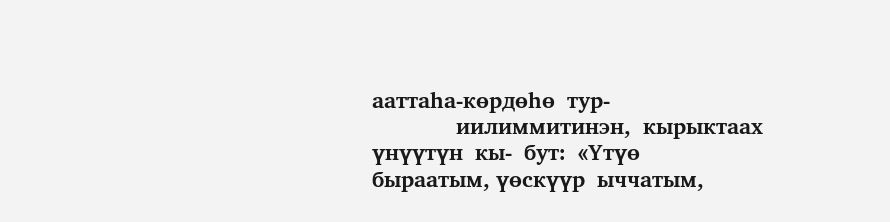ааттаһа-көрдөһө  тур-
              иилиммитинэн,  кырыктаах  үнүүтүн  кы-  бут:  «Үтүө  быраатым, үөскүүр  ыччатым,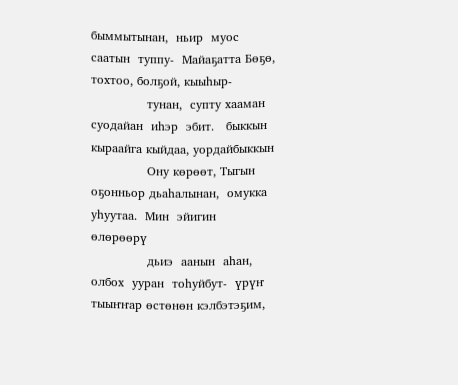быммытынан,  ньир  муос  саатын  туппу-  Майаҕатта Бөҕө, тохтоо, болҕой, кыыһыр-
              тунан,  супту хааман  суодайан  иһэр  эбит.   быккын кыраайга кыйдаа, уордайбыккын
              Ону көрөөт, Тыгын оҕонньор дьаһалынан,  омукка  уһуутаа.  Мин  эйигин  өлөрөөрү
              дьиэ  аанын  аһан,  олбох  ууран  тоһуйбут-  үрүҥ тыыҥҥар өстөнөн кэлбэтэҕим,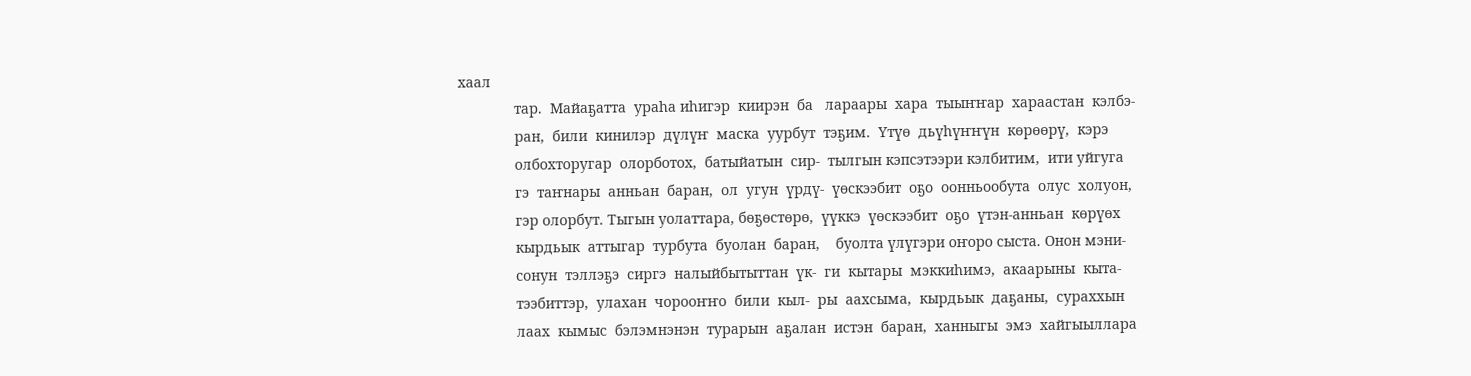хаал
              тар.  Майаҕатта  ураһа иһигэр  киирэн  ба   лараары  хара  тыыҥҥар  хараастан  кэлбэ-
              ран,  били  кинилэр  дүлүҥ  маска  уурбут  тэҕим.  Үтүө  дьүһүҥҥүн  көрөөрү,  кэрэ
              олбохторугар  олорботох,  батыйатын  сир-  тылгын кэпсэтээри кэлбитим,  ити уйгуга
              гэ  таҥнары  анньан  баран,  ол  угун  үрдү-  үөскээбит  оҕо  оонньообута  олус  холуон,
              гэр олорбут. Тыгын уолаттара, бөҕөстөрө,  үүккэ  үөскээбит  оҕо  үтэн-анньан  көрүөх
              кырдьык  аттыгар  турбута  буолан  баран,    буолта үлүгэри оҥоро сыста. Онон мэни-
              сонун  тэллэҕэ  сиргэ  налыйбытыттан  үк-  ги  кытары  мэккиһимэ,  акаарыны  кыта-
              тээбиттэр,  улахан  чорооҥҥо  били  кыл-  ры  аахсыма,  кырдьык  даҕаны,  сураххын
              лаах  кымыс  бэлэмнэнэн  турарын  аҕалан  истэн  баран,  ханныгы  эмэ  хайгыыллара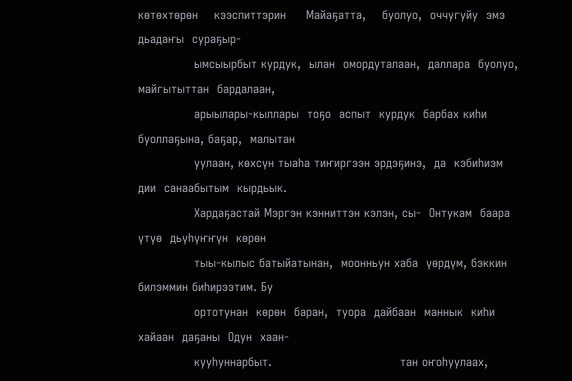көтөхтөрөн    кээспиттэрин     Майаҕатта,    буолуо,  оччугуйу  эмэ  дьадаҥы  сураҕыр-
              ымсыырбыт курдук,  ылан  омордуталаан,  даллара  буолуо,  майгытыттан  бардалаан,
              арыылары-кыллары  тоҕо  аспыт  курдук  барбах киһи буоллаҕына, баҕар,  малытан
              уулаан, көхсүн тыаһа тиҥиргээн эрдэҕинэ,  да  кэбиһиэм  дии  санаабытым  кырдьык.
              Хардаҕастай Мэргэн кэнниттэн кэлэн, сы-  Онтукам  баара  үтүө  дьүһүҥҥүн  көрөн
              тыы-кылыс батыйатынан,  моонньун хаба  үөрдүм, бэккин билэммин биһирээтим. Бу
              ортотунан  көрөн  баран,  туора  дайбаан  маннык  киһи  хайаан  даҕаны  Одун  хаан-
              кууһуннарбыт.                                тан оҥоһуулаах,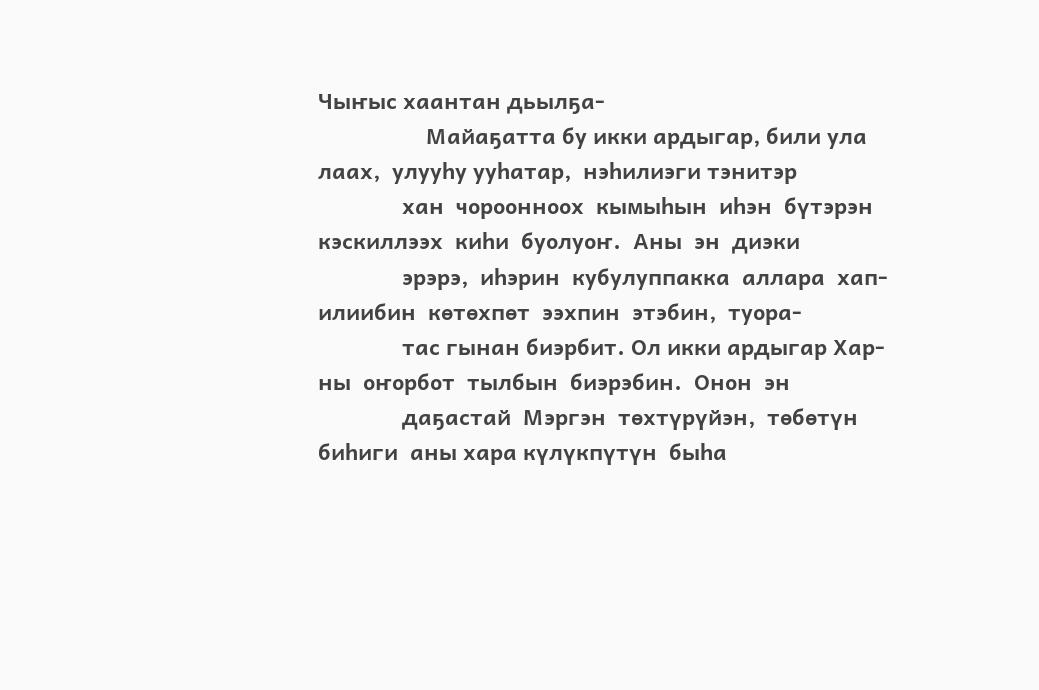Чыҥыс хаантан дьылҕа-
                  Майаҕатта бу икки ардыгар, били ула     лаах,  улууһу ууһатар,  нэһилиэги тэнитэр
              хан  чороонноох  кымыһын  иһэн  бүтэрэн  кэскиллээх  киһи  буолуоҥ.  Аны  эн  диэки
              эрэрэ,  иһэрин  кубулуппакка  аллара  хап-  илиибин  көтөхпөт  ээхпин  этэбин,  туора-
              тас гынан биэрбит. Ол икки ардыгар Хар-  ны  оҥорбот  тылбын  биэрэбин.  Онон  эн
              даҕастай  Мэргэн  төхтүрүйэн,  төбөтүн       биһиги  аны хара күлүкпүтүн  быһа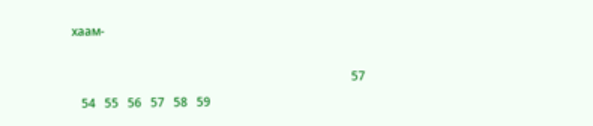хаам-

                                                                                             57
   54   55   56   57   58   59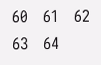60   61   62   63   64